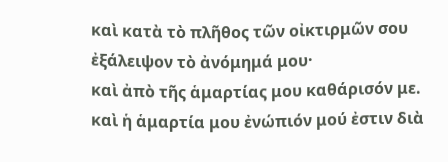καὶ κατὰ τὸ πλῆθος τῶν οἰκτιρμῶν σου ἐξάλειψον τὸ ἀνόμημά μου·
καὶ ἀπὸ τῆς ἁμαρτίας μου καθάρισόν με.
καὶ ἡ ἁμαρτία μου ἐνώπιόν μού ἐστιν διὰ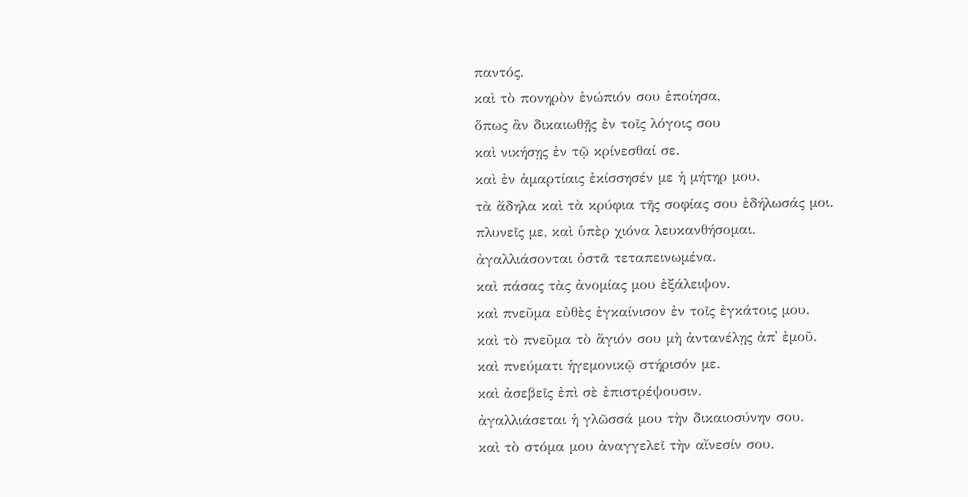παντός.
καὶ τὸ πονηρὸν ἐνώπιόν σου ἐποίησα,
ὅπως ἂν δικαιωθῇς ἐν τοῖς λόγοις σου
καὶ νικήσῃς ἐν τῷ κρίνεσθαί σε.
καὶ ἐν ἁμαρτίαις ἐκίσσησέν με ἡ μήτηρ μου.
τὰ ἄδηλα καὶ τὰ κρύφια τῆς σοφίας σου ἐδήλωσάς μοι.
πλυνεῖς με, καὶ ὑπὲρ χιόνα λευκανθήσομαι.
ἀγαλλιάσονται ὀστᾶ τεταπεινωμένα.
καὶ πάσας τὰς ἀνομίας μου ἐξάλειψον.
καὶ πνεῦμα εὐθὲς ἐγκαίνισον ἐν τοῖς ἐγκάτοις μου.
καὶ τὸ πνεῦμα τὸ ἅγιόν σου μὴ ἀντανέλῃς ἀπ᾽ ἐμοῦ.
καὶ πνεύματι ἡγεμονικῷ στήρισόν με.
καὶ ἀσεβεῖς ἐπὶ σὲ ἐπιστρέψουσιν.
ἀγαλλιάσεται ἡ γλῶσσά μου τὴν δικαιοσύνην σου.
καὶ τὸ στόμα μου ἀναγγελεῖ τὴν αἴνεσίν σου.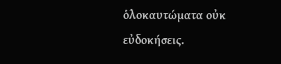ὁλοκαυτώματα οὐκ εὐδοκήσεις.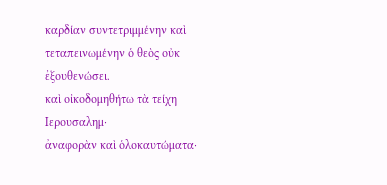καρδίαν συντετριμμένην καὶ τεταπεινωμένην ὁ θεὸς οὐκ ἐξουθενώσει.
καὶ οἰκοδομηθήτω τὰ τείχη Ιερουσαλημ·
ἀναφορὰν καὶ ὁλοκαυτώματα·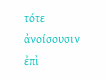τότε ἀνοίσουσιν ἐπὶ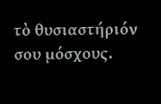τὸ θυσιαστήριόν σου μόσχους.